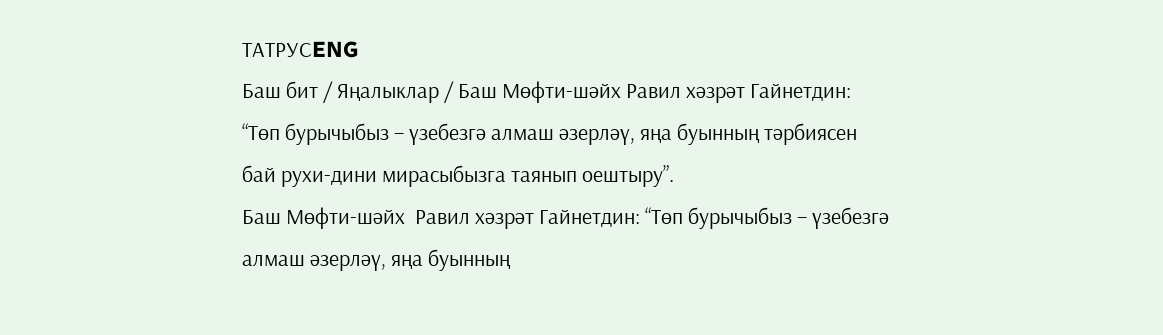ТАТРУСENG
Баш бит / Яңалыклар / Баш Мөфти-шәйх Равил хәзрәт Гайнетдин: “Төп бурычыбыз – үзебезгә алмаш әзерләү, яңа буынның тәрбиясен бай рухи-дини мирасыбызга таянып оештыру”.
Баш Мөфти-шәйх  Равил хәзрәт Гайнетдин: “Төп бурычыбыз – үзебезгә алмаш әзерләү, яңа буынның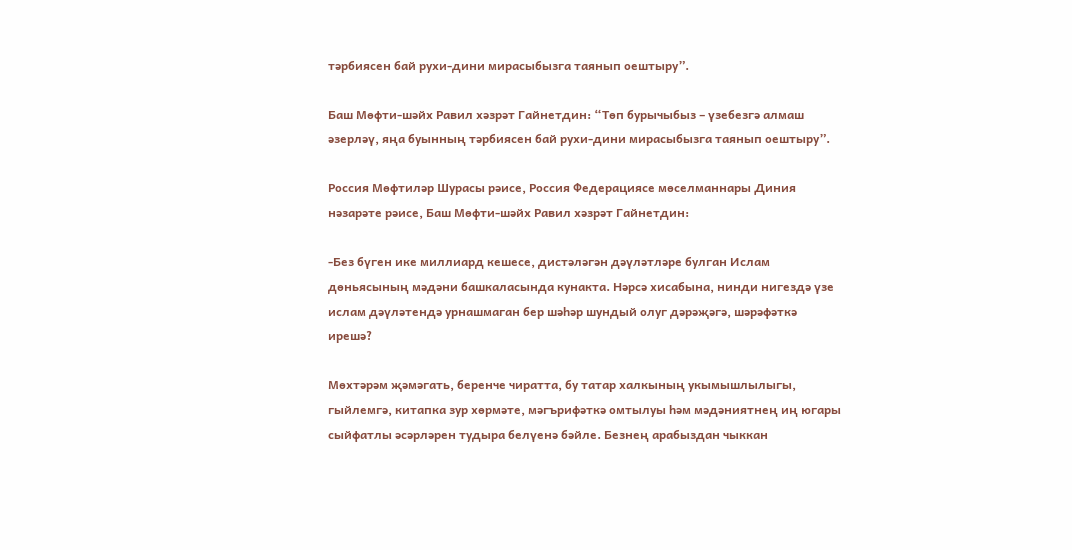тәрбиясен бай рухи-дини мирасыбызга таянып оештыру”.

Баш Мөфти-шәйх Равил хәзрәт Гайнетдин: “Төп бурычыбыз – үзебезгә алмаш әзерләү, яңа буынның тәрбиясен бай рухи-дини мирасыбызга таянып оештыру”.

Россия Мөфтиләр Шурасы рәисе, Россия Федерациясе мөселманнары Диния нәзарәте рәисе, Баш Мөфти-шәйх Равил хәзрәт Гайнетдин:

-Без бүген ике миллиард кешесе, дистәләгән дәүләтләре булган Ислам дөньясының мәдәни башкаласында кунакта. Нәрсә хисабына, нинди нигездә үзе ислам дәүләтендә урнашмаган бер шәһәр шундый олуг дәрәҗәгә, шәрәфәткә ирешә?

Мөхтәрәм җәмәгать, беренче чиратта, бу татар халкының укымышлылыгы, гыйлемгә, китапка зур хөрмәте, мәгърифәткә омтылуы һәм мәдәниятнең иң югары сыйфатлы әсәрләрен тудыра белүенә бәйле. Безнең арабыздан чыккан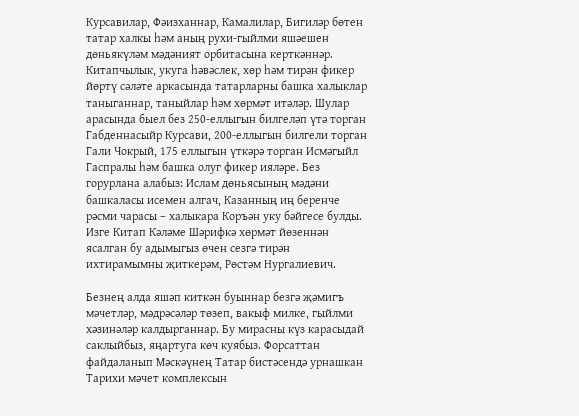Курсавилар, Фәизханнар, Камалилар, Бигиләр бөтен татар халкы һәм аның рухи-гыйлми яшәешен дөньякүләм мәдәният орбитасына керткәннәр. Китапчылык, укуга һәвәслек, хөр һәм тирән фикер йөртү сәләте аркасында татарларны башка халыклар таныганнар, таныйлар һәм хөрмәт итәләр. Шулар арасында быел без 250-еллыгын билгеләп үтә торган Габденнасыйр Курсави, 200-еллыгын билгели торган Гали Чокрый, 175 еллыгын үткәрә торган Исмәгыйл Гаспралы һәм башка олуг фикер ияләре. Без горурлана алабыз: Ислам дөньясының мәдәни башкаласы исемен алгач, Казанның иң беренче рәсми чарасы – халыкара Коръән уку бәйгесе булды. Изге Китап Кәләме Шәрифкә хөрмәт йөзеннән ясалган бу адымыгыз өчен сезгә тирән ихтирамымны җиткерәм, Рөстәм Нургалиевич.

Безнең алда яшәп киткән буыннар безгә җәмигъ мәчетләр, мәдрәсәләр төзеп, вакыф милке, гыйлми хәзинәләр калдырганнар. Бу мирасны күз карасыдай саклыйбыз, яңартуга көч куябыз. Форсаттан файдаланып Мәскәүнең Татар бистәсендә урнашкан Тарихи мәчет комплексын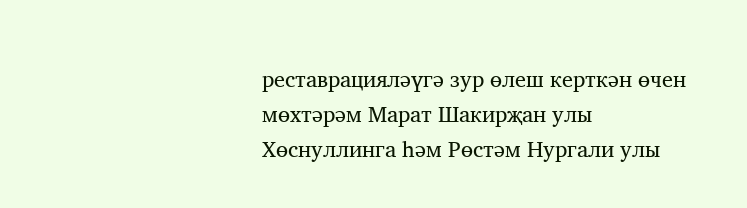реставрацияләүгә зур өлеш керткән өчен мөхтәрәм Марат Шакирҗан улы Хөснуллинга һәм Рөстәм Нургали улы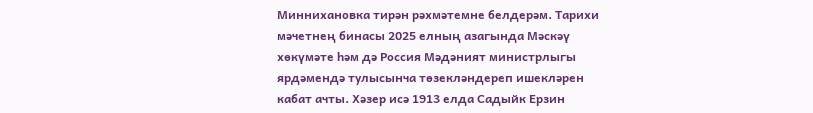Миннихановка тирән рәхмәтемне белдерәм. Тарихи мәчетнең бинасы 2025 елның азагында Мәскәү хөкүмәте һәм дә Россия Мәдәният министрлыгы ярдәмендә тулысынча төзекләндереп ишекләрен кабат ачты. Хәзер исә 1913 елда Садыйк Ерзин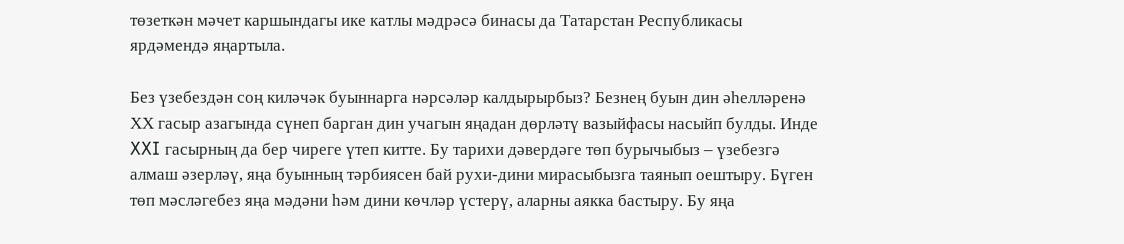төзеткән мәчет каршындагы ике катлы мәдрәсә бинасы да Татарстан Республикасы ярдәмендә яңартыла.

Без үзебездән соң киләчәк буыннарга нәрсәләр калдырырбыз? Безнең буын дин әһелләренә ХХ гасыр азагында сүнеп барган дин учагын яңадан дөрләтү вазыйфасы насыйп булды. Инде XXI гасырның да бер чиреге үтеп китте. Бу тарихи дәвердәге төп бурычыбыз – үзебезгә алмаш әзерләү, яңа буынның тәрбиясен бай рухи-дини мирасыбызга таянып оештыру. Бүген төп мәсләгебез яңа мәдәни һәм дини көчләр үстерү, аларны аякка бастыру. Бу яңа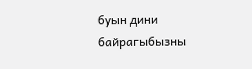буын дини байрагыбызны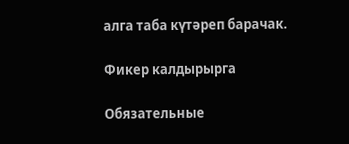алга таба күтәреп барачак.

Фикер калдырырга

Обязательные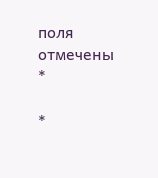поля отмечены *

*